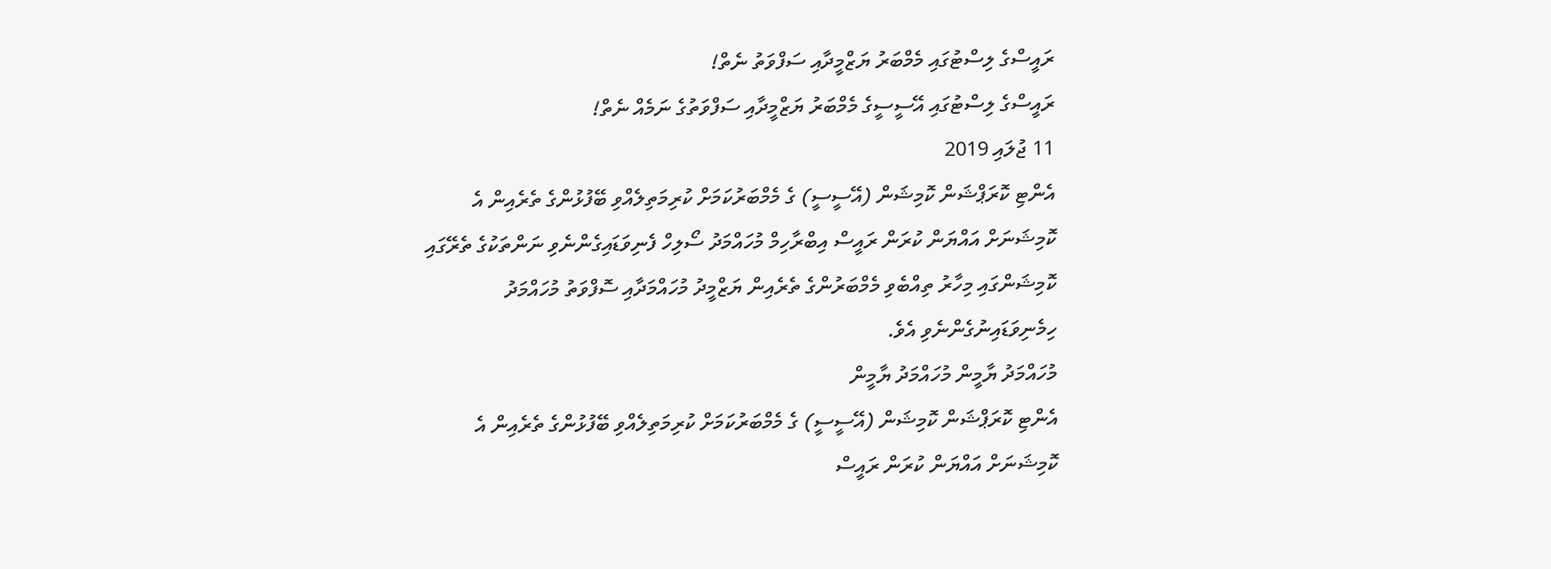ރައީސްގެ ލިސްޓުގައި މެމްބަރު ޔަޒްމީދާއި ސަފްވަތު ނެތް!
ރައީސްގެ ލިސްޓުގައި އޭސީސީގެ މެމްބަރު ޔަޒްމީދާއި ސަފްވަތުގެ ނަމެއް ނެތް!
11 ޖުލައި 2019
އެންޓި ކޮރަޕްޝަން ކޮމިޝަން (އޭސީސީ) ގެ މެމްބަރުކަމަށް ކުރިމަތިލެއްވި ބޭފުޅުންގެ ތެރެއިން އެ ކޮމިޝަނަށް އައްޔަން ކުރަން ރައީސް އިބްރާހިމް މުހައްމަދު ސޯލިހް ފެނިވަޑައިގެންނެވި ނަންތަކުގެ ތެރޭގައި ކޮމިޝަންގައި މިހާރު ތިއްބެވި މެމްބަރުންގެ ތެރެއިން ޔަޒްމީދު މުހައްމަދާއި ސޮފްވަތު މުހައްމަދު ހިމެނިވަޑައިނުގެންނެވި އެވެ.
މުހައްމަދު ޔާމީން މުހައްމަދު ޔާމީން
އެންޓި ކޮރަޕްޝަން ކޮމިޝަން (އޭސީސީ) ގެ މެމްބަރުކަމަށް ކުރިމަތިލެއްވި ބޭފުޅުންގެ ތެރެއިން އެ ކޮމިޝަނަށް އައްޔަން ކުރަން ރައީސް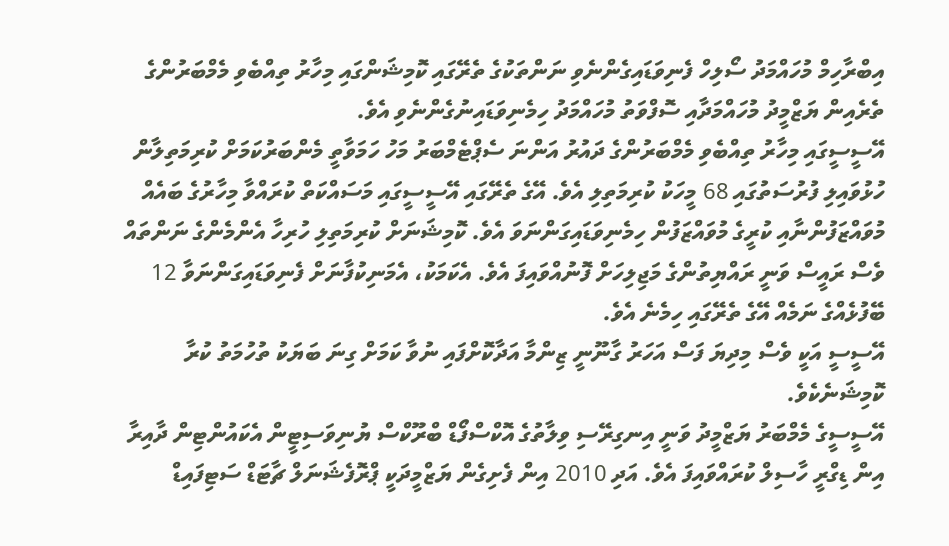އިބްރާހިމް މުހައްމަދު ސޯލިހް ފެނިވަޑައިގެންނެވި ނަންތަކުގެ ތެރޭގައި ކޮމިޝަންގައި މިހާރު ތިއްބެވި މެމްބަރުންގެ ތެރެއިން ޔަޒްމީދު މުހައްމަދާއި ސޮފްވަތު މުހައްމަދު ހިމެނިވަޑައިނުގެންނެވި އެވެ.
އޭސީސީގައި މިހާރު ތިއްބެވި މެމްބަރުންގެ ދައުރު އަންނަ ސެޕްޓެމްބަރު މަހު ހަމަވާތީ މެންބަރުކަމަށް ކުރިމަތިލާން ހުޅުވައިލި ފުރުސަތުގައި 68 މީހަކު ކުރިމަތިލި އެވެ. އޭގެ ތެރޭގައި އޭސީސީގައި މަސައްކަތް ކުރައްވާ މިހާރުގެ ބައެއް މުވައްޒަފުންނާއި ކުރީގެ މުވައްޒަފުން ހިމެނިވަޑައިގަންނަވަ އެވެ. ކޮމިޝަނަށް ކުރިމަތިލި ހުރިހާ އެންމެންގެ ނަންތައް ވެސް ރައީސް ވަނީ ރައްޔިތުންގެ މަޖިލިހަށް ފޮނުއްވައިފަ އެވެ. އެކަމަކު، އެމަނިކުފާނަށް ފެނިވަޑައިގަންނަވާ 12 ބޭފުޅެއްގެ ނަމެއް އޭގެ ތެރޭގައި ހިމެނެ އެވެ.
އޭސީސީ އަކީ ވެސް މިދިޔަ ފަސް އަހަރު ގާނޫނީ ޒިންމާ އަދާކޮށްފައި ނުވާ ކަމަށް ގިނަ ބަޔަކު ތުހުމަތު ކުރާ ކޮމިޝަނެކެވެ.
އޭސީސީގެ މެމްބަރު ޔަޒްމީދު ވަނީ އިނގިރޭސި ވިލާތުގެ އޮކްސްފޯޑް ބްރޫކްސް ޔުނިވަސިޓީން އެކައުންޓިން ދާއިރާ އިން ޑިގްރީ ހާސިލް ކުރައްވައިފަ އެވެ. އަދި 2010 އިން ފެށިގެން ޔަޒްމީދަކީ ޕްރޮފެޝަނަލް ޗާޓަޑް ސަޓިފައިޑް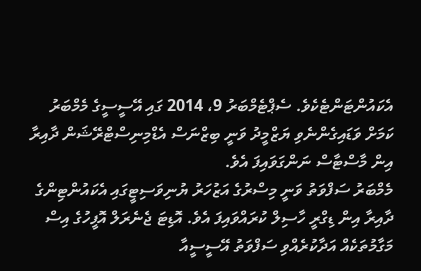އެކައުންޓަންޓެކެވެ. ސެޕްޓެމްބަރު 9، 2014 ގައި އޭސީސީގެ މެމްބަރު ކަމަށް ވަޑައިގެންނެވި ޔަޒްމީދު ވަނީ ބިޒްނަސް އެޑްމިނިސްޓްރޭޝަން ދާއިރާ އިން މާސްޓާސް ނަންގަވައިފަ އެވެ.
މެމްބަރު ސަފްވަތު ވަނީ މިސްރުގެ އަޒުހަރު ޔުނިވަސިޓީގައި އެކައުންޓިންގެ ދާއިރާ އިން ޑިގްރީ ހާސިލް ކުރައްވައިފަ އެވެ. އޮޑިޓަ ޖެނެރަލް އޮފީހުގެ އިސް މަގާމުތަކެއް އަދާކުރެއްވި ސަފްވަތު އޭސީސީއާ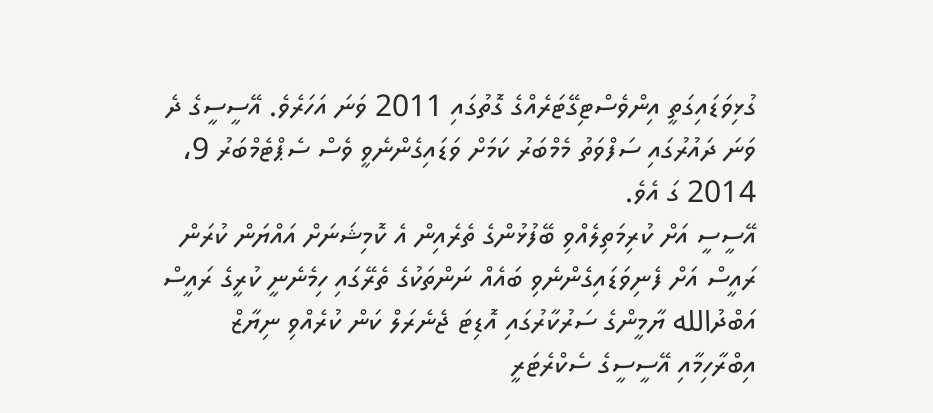ގުޅިވަޑައިގަތީ އިންވެސްޓިގޭޓަރެއްގެ ގޮތުގައި 2011 ވަނަ އަހަރެވެ. އޭސީސީގެ ދެ ވަނަ ދައުރުގައި ސަފްވަތު މެމްބަރު ކަމަށް ވަޑައިގެންނެވީ ވެސް ސެޕްޓެމްބަރު 9، 2014 ގަ އެވެ.
އޭސީސީ އަށް ކުރިމަތިލެއްވި ބޭފުޅުންގެ ތެރެއިން އެ ކޮމިޝަނަށް އައްޔަން ކުރަން ރައީސް އަށް ފެނިވަޑައިގެންނެވި ބައެއް ނަންތަކުގެ ތެރޭގައި ހިމެނެނީ ކުރީގެ ރައީސް އަބްދުالله ޔާމީންގެ ސަރުކާރުގައި އޮޑިޓަ ޖެނެރަލް ކަން ކުރެއްވި ނިޔާޒް އިބްރާހިމާއި އޭސީސީގެ ސެކްރެޓަރީ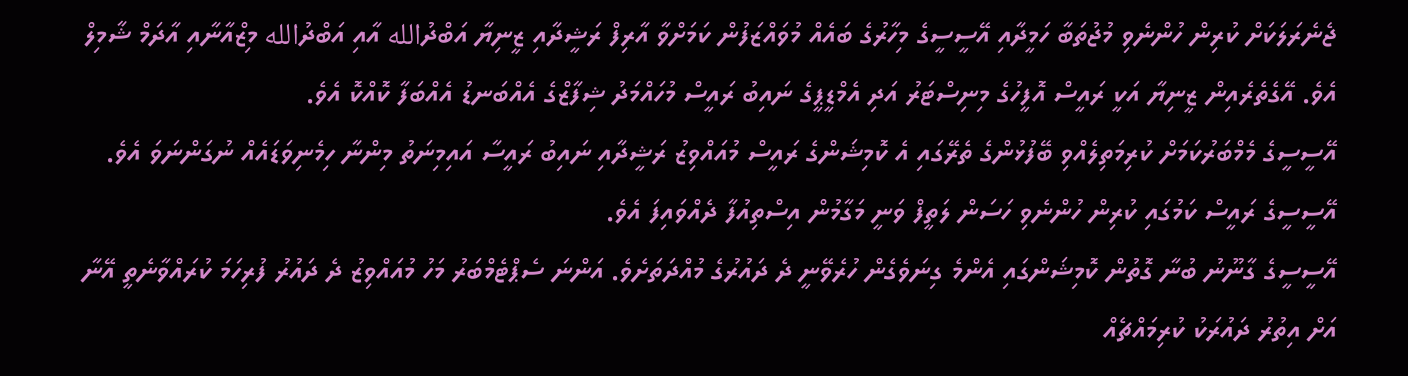ޖެނެރަލަކަށް ކުރިން ހުންނެވި މުޖުތަބާ ހަމީދާއި އޭސީސީގެ މިހާރުގެ ބައެއް މުވައްޒަފުން ކަމަށްވާ އާރިފް ރަޝީދާއި ޒީނިޔާ އަބްދުالله އާއި އަބްދުالله މިޒްއާނާއި އާދަމް ޝާމިލް އެވެ. އޭގެތެރެއިން ޒީނިޔާ އަކީ ރައީސް އޮފީހުގެ މިނިސްޓަރު އަދި އެމްޑީޕީގެ ނައިބު ރައީސް މުހައްމަދު ޝިފާޒްގެ އެއްބަނޑު އެއްބަފާ ކޮއްކޮ އެވެ.
އޭސީސީގެ މެމްބަރުކަމަށް ކުރިމަތިލެއްވި ބޭފުޅުންގެ ތެރޭގައި އެ ކޮމިޝަންގެ ރައީސް މުއައްވިޒު ރަޝީދާއި ނައިބު ރައީސާ އައިމިނަތު މިންނާ ހިމެނިވަޑައެއް ނުގަންނަވަ އެވެ. އޭސީސީގެ ރައީސް ކަމުގައި ކުރިން ހުންނެވި ހަސަން ލަތީފް ވަނީ މަގާމުން އިސްތިއުފާ ދެއްވައިފަ އެވެ.
އޭސީސީގެ ގާނޫނު ބުނާ ގޮތުން ކޮމިޝަންގައި އެންމެ ގިނަވެގެން ހުރެވޭނީ ދެ ދައުރުގެ މުއްދަތަށެވެ. އަންނަ ސެޕްޓެމްބަރު މަހު މުއައްވިޒު ދެ ދައުރު ފުރިހަމަ ކުރައްވާނެތީ އޭނާ އަށް އިތުރު ދައުރަކު ކުރިމައްޗެއް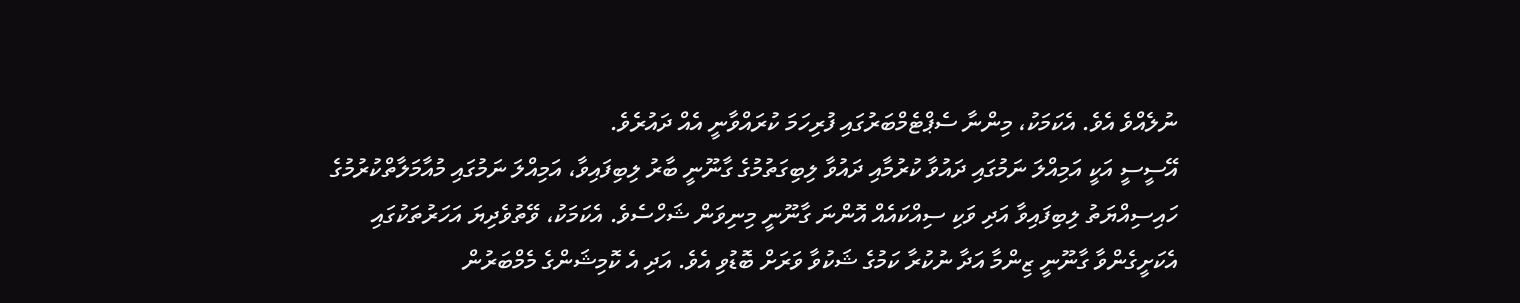ނުލެއްވެ އެވެ. އެކަމަކު، މިންނާ ސެޕްޓެމްބަރުގައި ފުރިހަމަ ކުރައްވާނީ އެއް ދައުރެވެ.
އޭސީސީ އަކީ އަމިއްލަ ނަމުގައި ދައުވާ ކުރުމާއި ދައުވާ ލިބިގަތުމުގެ ގާނޫނީ ބާރު ލިބިފައިވާ، އަމިއްލަ ނަމުގައި މުއާމަލާތްކުރުމުގެ ހައިސިއްޔަތު ލިބިފައިވާ އަދި ވަކި ސިއްކައެއް އޮންނަ ގާނޫނީ މިނިވަން ޝަހްސެވެ. އެކަމަކު، ވޭތުވެދިޔަ އަހަރުތަކުގައި އެކަށީގެންވާ ގާނޫނީ ޒިންމާ އަދާ ނުކުރާ ކަމުގެ ޝަކުވާ ވަރަށް ބޮޑުވި އެވެ. އަދި އެ ކޮމިޝަންގެ މެމްބަރުން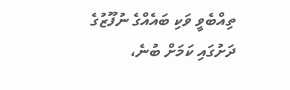ތިއްބެވީ ވަކި ބައެއްގެ ނުފޫޒުގެ ދަށުގައި ކަމަށް ބުނެ،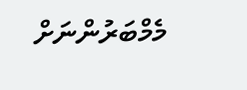މެމްބަރުންނަށް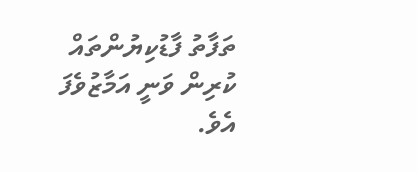ތަފާތު ފާޑުކިޔުންތައް ކުރިން ވަނީ އަމާޒުވެފަ އެވެ.